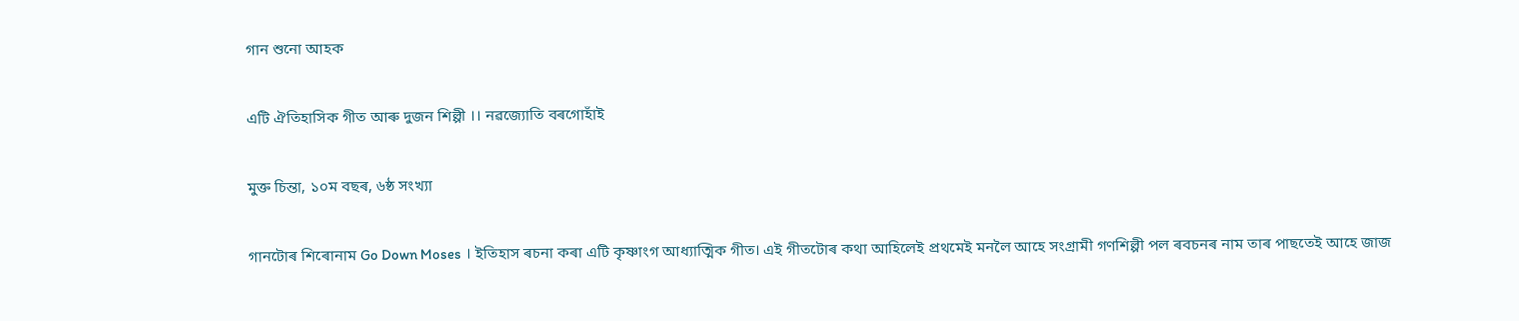গান শুনো আহক

এটি ঐতিহাসিক গীত আৰু দুজন শিল্পী ।। নৱজ্যোতি বৰগোহাঁই

মুক্ত চিন্তা, ১০ম বছৰ, ৬ষ্ঠ সংখ্যা

গানটোৰ শিৰোনাম Go Down Moses । ইতিহাস ৰচনা কৰা এটি কৃষ্ণাংগ আধ্যাত্মিক গীত। এই গীতটোৰ কথা আহিলেই প্ৰথমেই মনলৈ আহে সংগ্ৰামী গণশিল্পী পল ৰবচনৰ নাম তাৰ পাছতেই আহে জাজ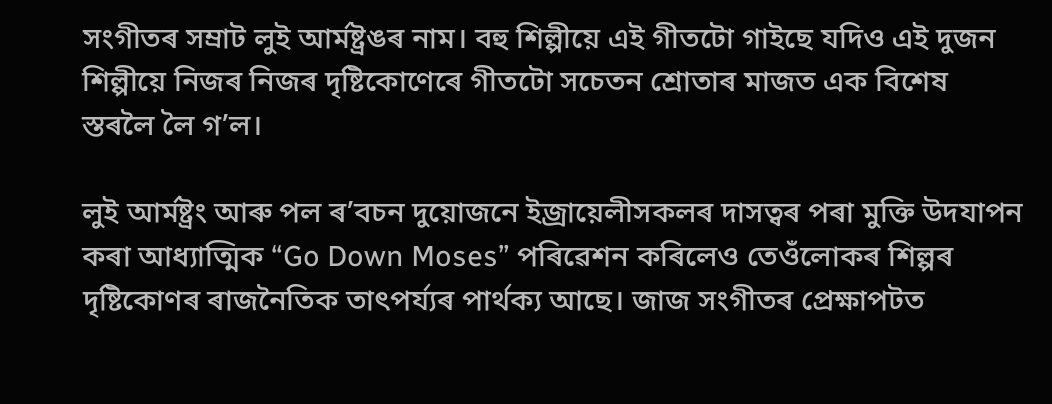সংগীতৰ সম্ৰাট লুই আৰ্মষ্ট্ৰঙৰ নাম। বহু শিল্পীয়ে এই গীতটো গাইছে যদিও এই দুজন শিল্পীয়ে নিজৰ নিজৰ দৃষ্টিকোণেৰে গীতটো সচেতন শ্ৰোতাৰ মাজত এক বিশেষ স্তৰলৈ লৈ গ’ল।

লুই আৰ্মষ্ট্ৰং আৰু পল ৰ’বচন দুয়োজনে ইজ্ৰায়েলীসকলৰ দাসত্বৰ পৰা মুক্তি উদযাপন কৰা আধ্যাত্মিক “Go Down Moses” পৰিৱেশন কৰিলেও তেওঁলোকৰ শিল্পৰ দৃষ্টিকোণৰ ৰাজনৈতিক তাৎপৰ্য্যৰ পাৰ্থক্য আছে। জাজ সংগীতৰ প্ৰেক্ষাপটত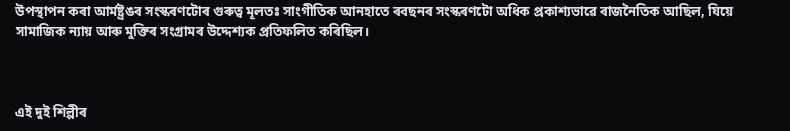উপস্থাপন কৰা আৰ্মষ্ট্ৰঙৰ সংস্কৰণটোৰ গুৰুত্ব মূলতঃ সাংগীতিক আনহাতে ৰবছনৰ সংস্কৰণটো অধিক প্ৰকাশ্যভাৱে ৰাজনৈতিক আছিল, যিয়ে সামাজিক ন্যায় আৰু মুক্তিৰ সংগ্ৰামৰ উদ্দেশ্যক প্ৰতিফলিত কৰিছিল।



এই দুই শিল্পীৰ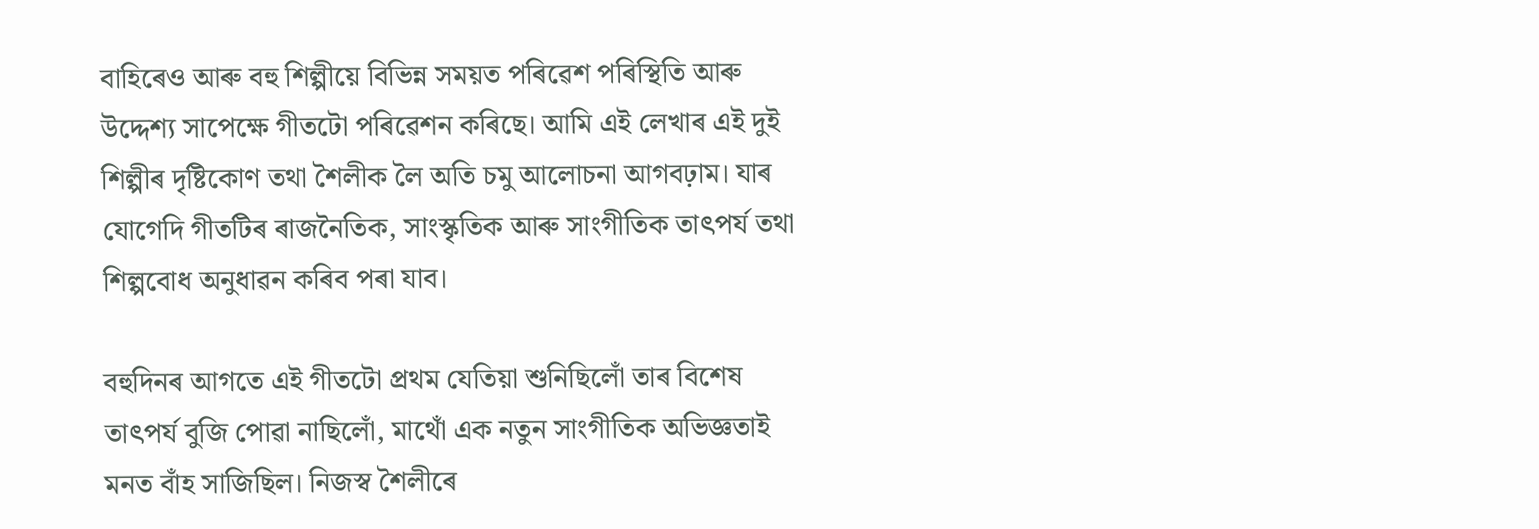বাহিৰেও আৰু বহু শিল্পীয়ে বিভিন্ন সময়ত পৰিৱেশ পৰিস্থিতি আৰু উদ্দেশ্য সাপেক্ষে গীতটো পৰিৱেশন কৰিছে। আমি এই লেখাৰ এই দুই শিল্পীৰ দৃষ্টিকোণ তথা শৈলীক লৈ অতি চমু আলোচনা আগবঢ়াম। যাৰ যোগেদি গীতটিৰ ৰাজনৈতিক, সাংস্কৃতিক আৰু সাংগীতিক তাৎপৰ্য তথা শিল্পবোধ অনুধাৱন কৰিব পৰা যাব।

বহুদিনৰ আগতে এই গীতটো প্ৰথম যেতিয়া শুনিছিলোঁ তাৰ বিশেষ তাৎপৰ্য বুজি পোৱা নাছিলোঁ, মাথোঁ এক নতুন সাংগীতিক অভিজ্ঞতাই মনত বাঁহ সাজিছিল। নিজস্ব শৈলীৰে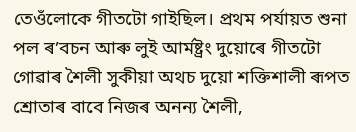তেওঁলোকে গীতটো গাইছিল। প্ৰথম পৰ্যায়ত শুনা পল ৰ’বচন আৰু লুই আৰ্মষ্ট্ৰং দুয়োৰে গীতটো গোৱাৰ শৈলী সুকীয়া অথচ দুয়ো শক্তিশালী ৰূপত শ্ৰোতাৰ বাবে নিজৰ অনন্য শৈলী,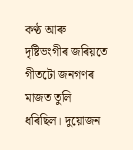কণ্ঠ আৰু দৃষ্টিভংগীৰ জৰিয়তে গীতটো জনগণৰ মাজত তুলি ধৰিছিল। দুয়োজন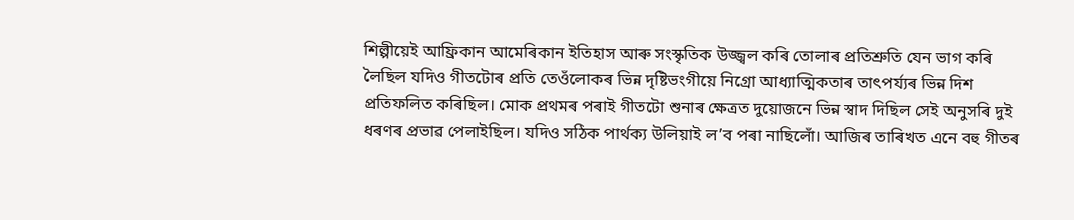শিল্পীয়েই আফ্ৰিকান আমেৰিকান ইতিহাস আৰু সংস্কৃতিক উজ্জ্বল কৰি তোলাৰ প্ৰতিশ্ৰুতি যেন ভাগ কৰি লৈছিল যদিও গীতটোৰ প্ৰতি তেওঁলোকৰ ভিন্ন দৃষ্টিভংগীয়ে নিগ্ৰো আধ্যাত্মিকতাৰ তাৎপৰ্য্যৰ ভিন্ন দিশ প্ৰতিফলিত কৰিছিল। মোক প্ৰথমৰ পৰাই গীতটো শুনাৰ ক্ষেত্ৰত দুয়োজনে ভিন্ন স্বাদ দিছিল সেই অনুসৰি দুই ধৰণৰ প্ৰভাৱ পেলাইছিল। যদিও সঠিক পাৰ্থক্য উলিয়াই ল’ব পৰা নাছিলোঁ। আজিৰ তাৰিখত এনে বহু গীতৰ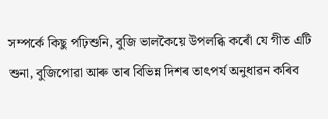সম্পৰ্কে কিছু পঢ়িশুনি, বুজি ভালকৈয়ে উপলব্ধি কৰোঁ যে গীত এটি শুনা, বুজিপোৱা আৰু তাৰ বিভিন্ন দিশৰ তাৎপৰ্য অনুধাৱন কৰিব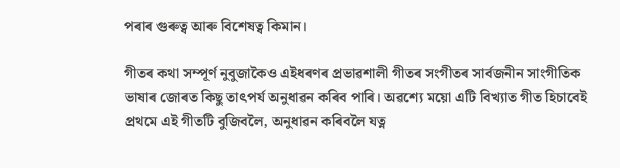পৰাৰ গুৰুত্ব আৰু বিশেষত্ব কিমান।

গীতৰ কথা সম্পূর্ণ নুবুজাকৈও এইধৰণৰ প্ৰভাৱশালী গীতৰ সংগীতৰ সাৰ্বজনীন সাংগীতিক ভাষাৰ জোৰত কিছু তাৎপৰ্য অনুধাৱন কৰিব পাৰি। অৱশ্যে ময়ো এটি বিখ্যাত গীত হিচাবেই প্ৰথমে এই গীতটি বুজিবলৈ, অনুধাৱন কৰিবলৈ যত্ন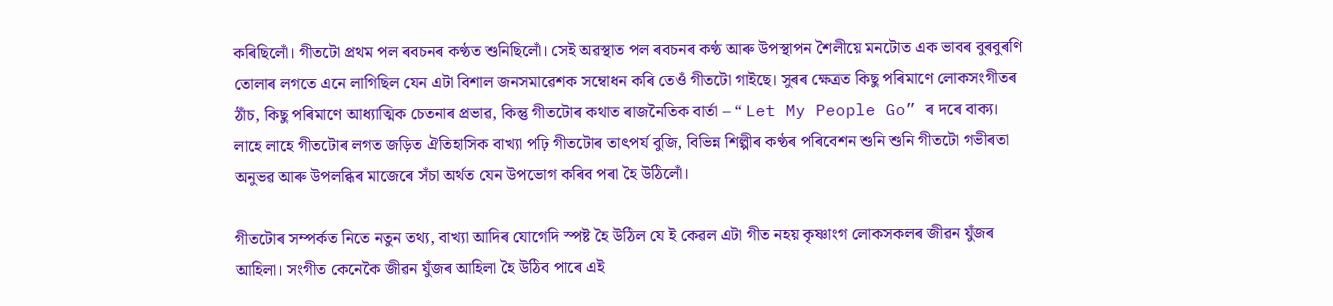কৰিছিলোঁ। গীতটো প্ৰথম পল ৰবচনৰ কণ্ঠত শুনিছিলোঁ। সেই অৱস্থাত পল ৰবচনৰ কণ্ঠ আৰু উপস্থাপন শৈলীয়ে মনটোত এক ভাবৰ বুৰবুৰণি তোলাৰ লগতে এনে লাগিছিল যেন এটা বিশাল জনসমাৱেশক সম্বোধন কৰি তেওঁ গীতটো গাইছে। সুৰৰ ক্ষেত্ৰত কিছু পৰিমাণে লোকসংগীতৰ ঠাঁচ, কিছু পৰিমাণে আধ্যাত্মিক চেতনাৰ প্ৰভাৱ, কিন্তু গীতটোৰ কথাত ৰাজনৈতিক বাৰ্তা – “ Let My People Go” ৰ দৰে বাক্য। লাহে লাহে গীতটোৰ লগত জড়িত ঐতিহাসিক বাখ্যা পঢ়ি গীতটোৰ তাৎপৰ্য বুজি, বিভিন্ন শিল্পীৰ কণ্ঠৰ পৰিবেশন শুনি শুনি গীতটো গভীৰতা অনুভৱ আৰু উপলব্ধিৰ মাজেৰে সঁচা অৰ্থত যেন উপভোগ কৰিব পৰা হৈ উঠিলোঁ।

গীতটোৰ সম্পৰ্কত নিতে নতুন তথ্য, বাখ্যা আদিৰ যোগেদি স্পষ্ট হৈ উঠিল যে ই কেৱল এটা গীত নহয় কৃষ্ণাংগ লোকসকলৰ জীৱন যুঁজৰ আহিলা। সংগীত কেনেকৈ জীৱন যুঁজৰ আহিলা হৈ উঠিব পাৰে এই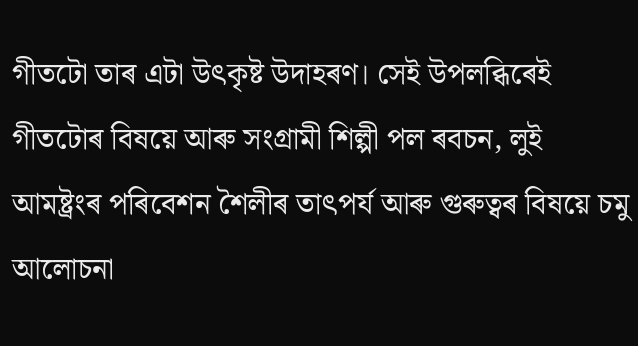গীতটো তাৰ এটা উৎকৃষ্ট উদাহৰণ। সেই উপলব্ধিৰেই গীতটোৰ বিষয়ে আৰু সংগ্ৰামী শিল্পী পল ৰবচন, লুই আমষ্ট্ৰংৰ পৰিবেশন শৈলীৰ তাৎপৰ্য আৰু গুৰুত্বৰ বিষয়ে চমু আলোচনা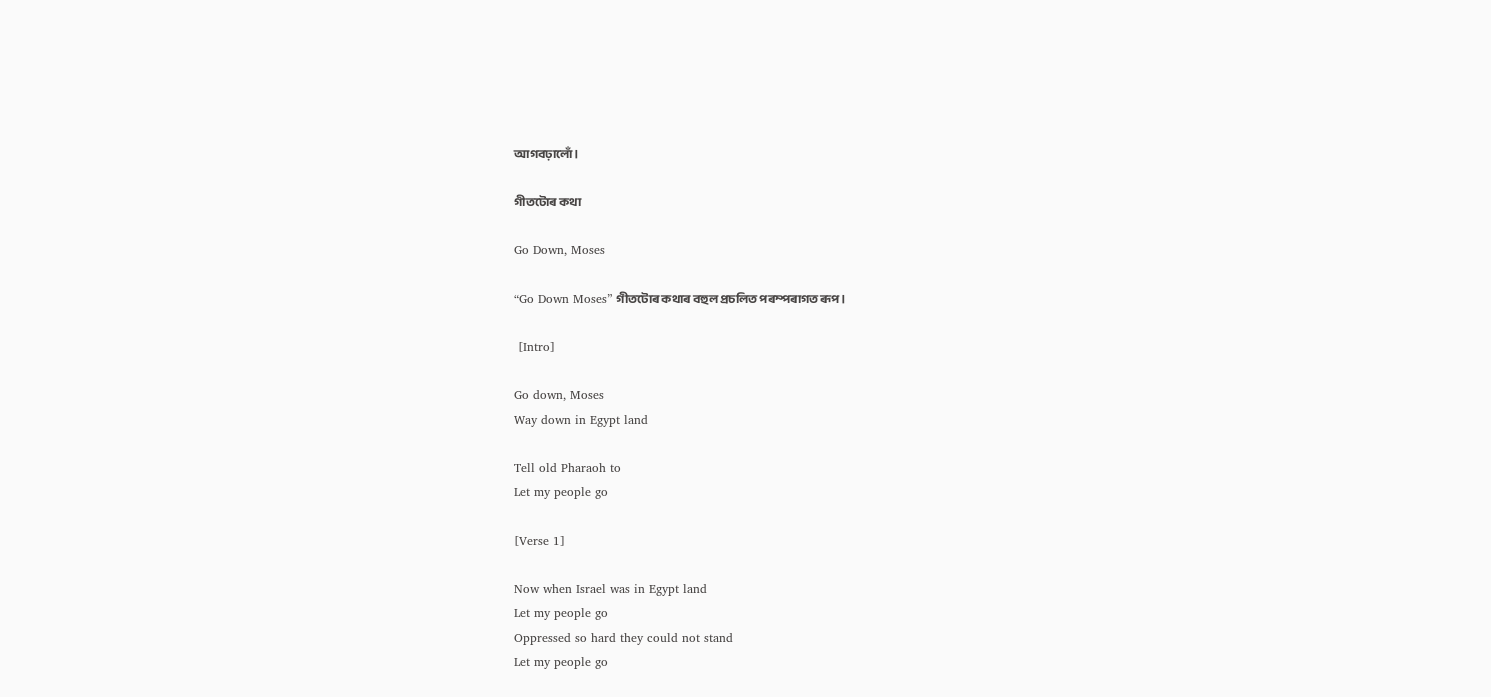আগবঢ়ালোঁ।

গীতটোৰ কথা

Go Down, Moses

“Go Down Moses” গীতটোৰ কথাৰ বহুল প্ৰচলিত পৰম্পৰাগত ৰূপ।

 [Intro]

Go down, Moses
Way down in Egypt land

Tell old Pharaoh to
Let my people go

[Verse 1]

Now when Israel was in Egypt land
Let my people go
Oppressed so hard they could not stand
Let my people go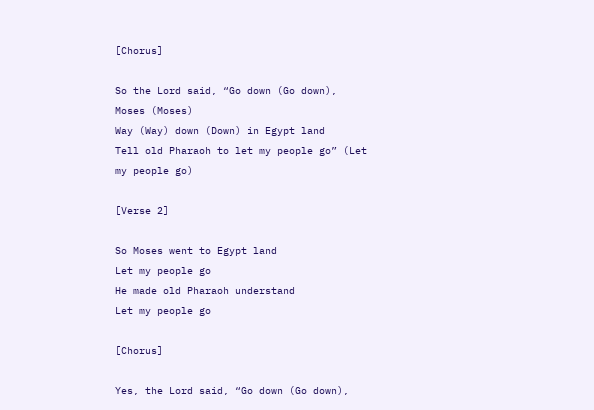[Chorus]

So the Lord said, “Go down (Go down), Moses (Moses)
Way (Way) down (Down) in Egypt land
Tell old Pharaoh to let my people go” (Let my people go)

[Verse 2]

So Moses went to Egypt land
Let my people go
He made old Pharaoh understand
Let my people go

[Chorus]

Yes, the Lord said, “Go down (Go down),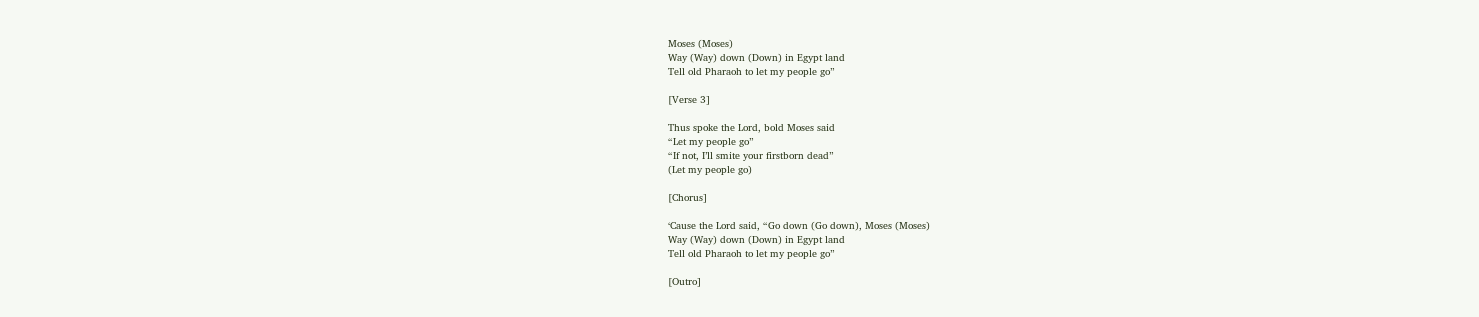Moses (Moses)
Way (Way) down (Down) in Egypt land
Tell old Pharaoh to let my people go”

[Verse 3]

Thus spoke the Lord, bold Moses said
“Let my people go”
“If not, I’ll smite your firstborn dead”
(Let my people go)

[Chorus]

‘Cause the Lord said, “Go down (Go down), Moses (Moses)
Way (Way) down (Down) in Egypt land
Tell old Pharaoh to let my people go”

[Outro]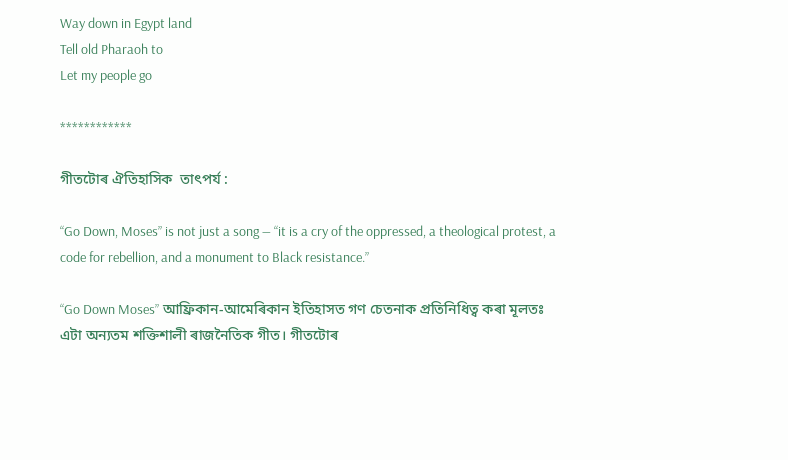Way down in Egypt land
Tell old Pharaoh to
Let my people go

************

গীতটোৰ ঐতিহাসিক  তাৎপৰ্য :

“Go Down, Moses” is not just a song — “it is a cry of the oppressed, a theological protest, a code for rebellion, and a monument to Black resistance.”

“Go Down Moses” আফ্ৰিকান-আমেৰিকান ইতিহাসত গণ চেতনাক প্ৰতিনিধিত্ব কৰা মূলতঃ এটা অন্যতম শক্তিশালী ৰাজনৈতিক গীত। গীতটোৰ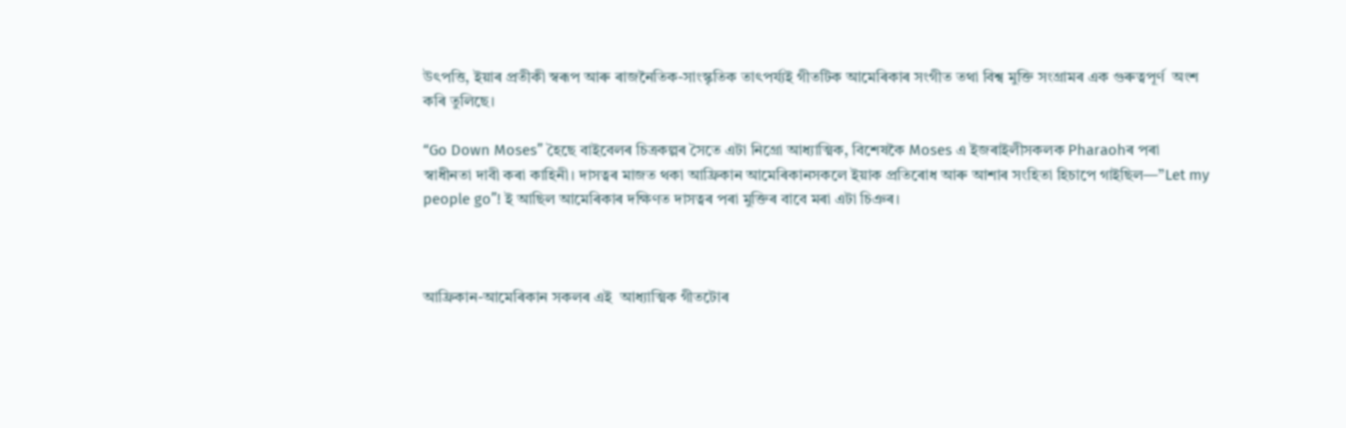উৎপত্তি, ইয়াৰ প্ৰতীকী স্বৰূপ আৰু ৰাজনৈতিক-সাংস্কৃতিক তাৎপৰ্য্যই গীতটিক আমেৰিকাৰ সংগীত তথা বিশ্ব মুক্তি সংগ্ৰামৰ এক গুৰুত্বপূৰ্ণ  অংশ কৰি তুলিছে।

“Go Down Moses” হৈছে বাইবেলৰ চিত্ৰকল্পৰ সৈতে এটা নিগ্ৰো আধ্যাত্মিক, বিশেষকৈ Moses এ ইজৰাইলীসকলক Pharaohৰ পৰা স্বাধীনতা দাবী কৰা কাহিনী। দাসত্বৰ মাজত থকা আফ্ৰিকান আমেৰিকানসকলে ইয়াক প্ৰতিৰোধ আৰু আশাৰ সংহিতা হিচাপে গাইছিল—”Let my people go”! ই আছিল আমেৰিকাৰ দক্ষিণত দাসত্বৰ পৰা মুক্তিৰ বাবে মৰা এটা চিঞৰ।



আফ্ৰিকান-আমেৰিকান সকলৰ এই  আধ্যাত্মিক গীতটোৰ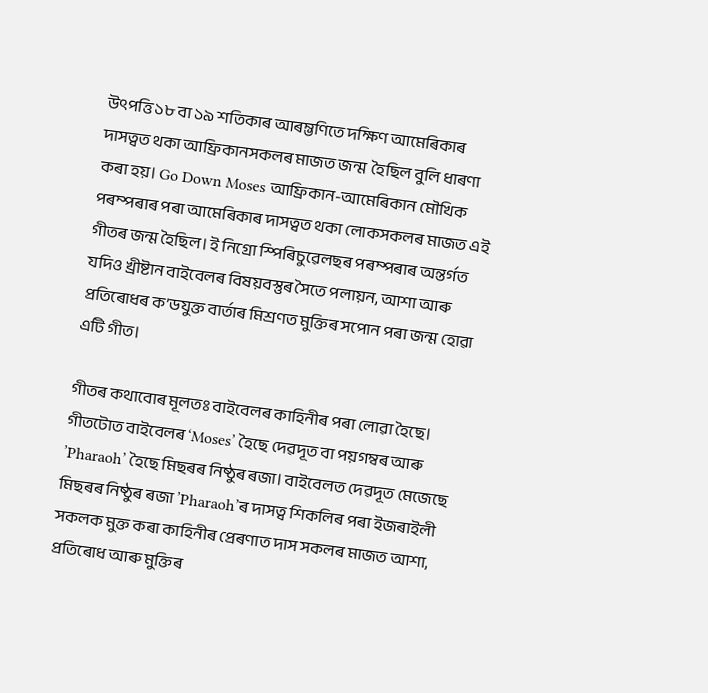উৎপত্তি ১৮ বা ১৯ শতিকাৰ আৰম্ভণিতে দক্ষিণ আমেৰিকাৰ দাসত্বত থকা আফ্ৰিকানসকলৰ মাজত জন্ম  হৈছিল বুলি ধাৰণা কৰা হয়। Go Down Moses আফ্ৰিকান-আমেৰিকান মৌখিক পৰম্পৰাৰ পৰা আমেৰিকাৰ দাসত্বত থকা লোকসকলৰ মাজত এই গীতৰ জন্ম হৈছিল। ই নিগ্ৰো স্পিৰিচুৱেলছৰ পৰম্পৰাৰ অন্তৰ্গত যদিও খ্ৰীষ্টান বাইবেলৰ বিষয়বস্তুৰ সৈতে পলায়ন, আশা আৰু প্ৰতিৰোধৰ ক’ডযুক্ত বাৰ্তাৰ মিশ্ৰণত মুক্তিৰ সপোন পৰা জন্ম হোৱা এটি গীত।

গীতৰ কথাবোৰ মূলতঃ বাইবেলৰ কাহিনীৰ পৰা লোৱা হৈছে। গীতটোত বাইবেলৰ ‘Moses’ হৈছে দেৱদূত বা পয়গম্বৰ আৰু ’Pharaoh’ হৈছে মিছৰৰ নিষ্ঠুৰ ৰজা। বাইবেলত দেৱদূত মেজেছে মিছৰৰ নিষ্ঠুৰ ৰজা ’Pharaoh’ৰ দাসত্ব শিকলিৰ পৰা ইজৰাইলী সকলক মুক্ত কৰা কাহিনীৰ প্ৰেৰণাত দাস সকলৰ মাজত আশা, প্ৰতিৰোধ আৰু মুক্তিৰ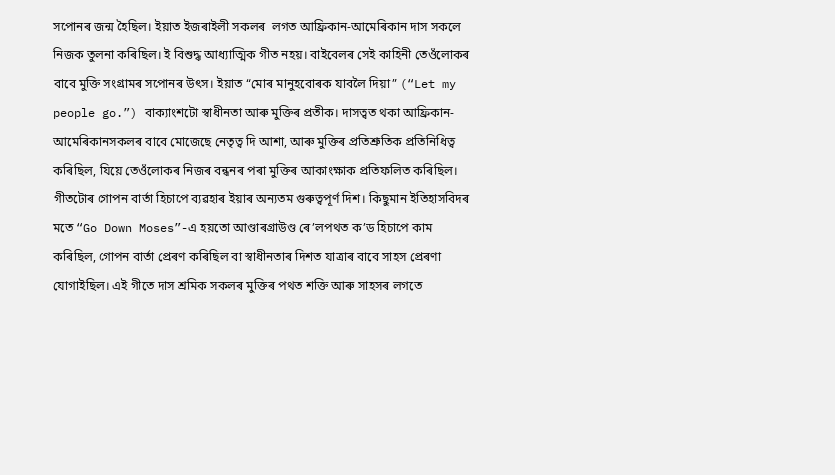সপোনৰ জন্ম হৈছিল। ইয়াত ইজৰাইলী সকলৰ  লগত আফ্ৰিকান-আমেৰিকান দাস সকলে নিজক তুলনা কৰিছিল। ই বিশুদ্ধ আধ্যাত্মিক গীত নহয়। বাইবেলৰ সেই কাহিনী তেওঁলোকৰ বাবে মুক্তি সংগ্ৰামৰ সপোনৰ উৎস। ইয়াত “মোৰ মানুহবোৰক যাবলৈ দিয়া” (“Let my people go.”) বাক্যাংশটো স্বাধীনতা আৰু মুক্তিৰ প্ৰতীক। দাসত্বত থকা আফ্ৰিকান-আমেৰিকানসকলৰ বাবে মোজেছে নেতৃত্ব দি আশা, আৰু মুক্তিৰ প্ৰতিশ্ৰুতিক প্ৰতিনিধিত্ব কৰিছিল, যিয়ে তেওঁলোকৰ নিজৰ বন্ধনৰ পৰা মুক্তিৰ আকাংক্ষাক প্ৰতিফলিত কৰিছিল। গীতটোৰ গোপন বাৰ্তা হিচাপে ব্যৱহাৰ ইয়াৰ অন্যতম গুৰুত্বপূৰ্ণ দিশ। কিছুমান ইতিহাসবিদৰ মতে “Go Down Moses”-এ হয়তো আণ্ডাৰগ্ৰাউণ্ড ৰে’লপথত ক’ড হিচাপে কাম কৰিছিল, গোপন বাৰ্তা প্ৰেৰণ কৰিছিল বা স্বাধীনতাৰ দিশত যাত্ৰাৰ বাবে সাহস প্ৰেৰণা যোগাইছিল। এই গীতে দাস শ্ৰমিক সকলৰ মুক্তিৰ পথত শক্তি আৰু সাহসৰ লগতে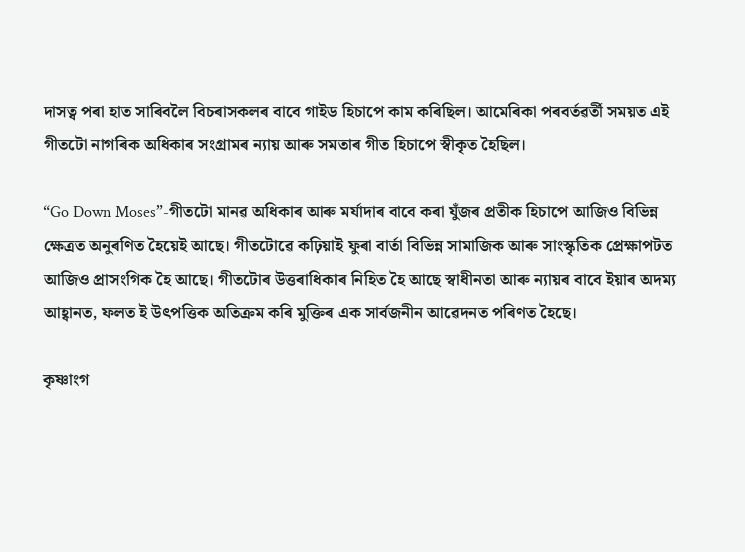দাসত্ব পৰা হাত সাৰিবলৈ বিচৰাসকলৰ বাবে গাইড হিচাপে কাম কৰিছিল। আমেৰিকা পৰবৰ্তৱৰ্তী সময়ত এই গীতটো নাগৰিক অধিকাৰ সংগ্ৰামৰ ন্যায় আৰু সমতাৰ গীত হিচাপে স্বীকৃত হৈছিল।

“Go Down Moses”-গীতটো মানৱ অধিকাৰ আৰু মৰ্যাদাৰ বাবে কৰা যুঁজৰ প্ৰতীক হিচাপে আজিও বিভিন্ন ক্ষেত্ৰত অনুৰণিত হৈয়েই আছে। গীতটোৱে কঢ়িয়াই ফুৰা বাৰ্তা বিভিন্ন সামাজিক আৰু সাংস্কৃতিক প্ৰেক্ষাপটত আজিও প্ৰাসংগিক হৈ আছে। গীতটোৰ উত্তৰাধিকাৰ নিহিত হৈ আছে স্বাধীনতা আৰু ন্যায়ৰ বাবে ইয়াৰ অদম্য আহ্বানত, ফলত ই উৎপত্তিক অতিক্ৰম কৰি মুক্তিৰ এক সাৰ্বজনীন আৱেদনত পৰিণত হৈছে।

কৃষ্ণাংগ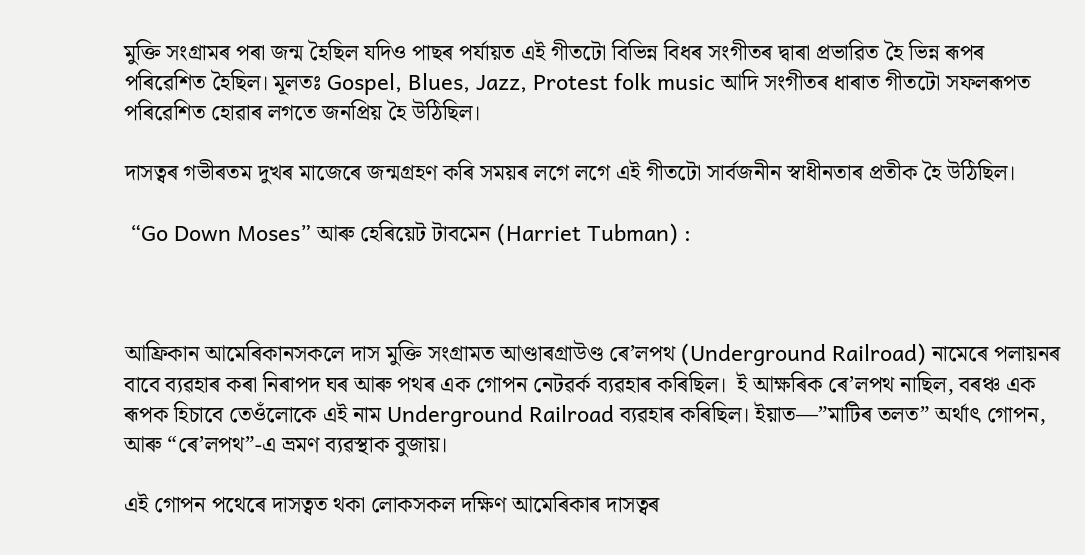মুক্তি সংগ্ৰামৰ পৰা জন্ম হৈছিল যদিও পাছৰ পৰ্যায়ত এই গীতটো বিভিন্ন বিধৰ সংগীতৰ দ্বাৰা প্ৰভাৱিত হৈ ভিন্ন ৰূপৰ পৰিৱেশিত হৈছিল। মূলতঃ Gospel, Blues, Jazz, Protest folk music আদি সংগীতৰ ধাৰাত গীতটো সফলৰূপত পৰিৱেশিত হোৱাৰ লগতে জনপ্ৰিয় হৈ উঠিছিল।

দাসত্বৰ গভীৰতম দুখৰ মাজেৰে জন্মগ্ৰহণ কৰি সময়ৰ লগে লগে এই গীতটো সাৰ্বজনীন স্বাধীনতাৰ প্ৰতীক হৈ উঠিছিল।

 “Go Down Moses” আৰু হেৰিয়েট টাবমেন (Harriet Tubman) :



আফ্ৰিকান আমেৰিকানসকলে দাস মুক্তি সংগ্ৰামত আণ্ডাৰগ্ৰাউণ্ড ৰে’লপথ (Underground Railroad) নামেৰে পলায়নৰ বাবে ব্যৱহাৰ কৰা নিৰাপদ ঘৰ আৰু পথৰ এক গোপন নেটৱৰ্ক ব্যৱহাৰ কৰিছিল।  ই আক্ষৰিক ৰে’লপথ নাছিল, বৰঞ্চ এক ৰূপক হিচাবে তেওঁলোকে এই নাম Underground Railroad ব্যৱহাৰ কৰিছিল। ইয়াত—”মাটিৰ তলত” অৰ্থাৎ গোপন, আৰু “ৰে’লপথ”-এ ভ্ৰমণ ব্যৱস্থাক বুজায়।

এই গোপন পথেৰে দাসত্বত থকা লোকসকল দক্ষিণ আমেৰিকাৰ দাসত্বৰ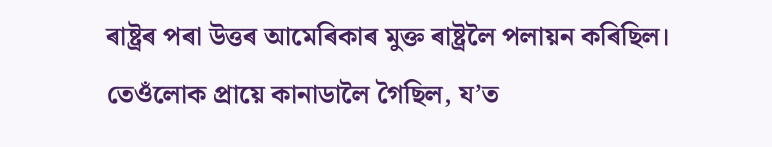ৰাষ্ট্ৰৰ পৰা উত্তৰ আমেৰিকাৰ মুক্ত ৰাষ্ট্ৰলৈ পলায়ন কৰিছিল। তেওঁলোক প্ৰায়ে কানাডালৈ গৈছিল, য’ত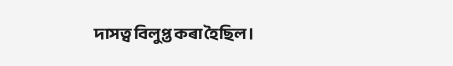দাসত্ব বিলুপ্ত কৰা হৈছিল।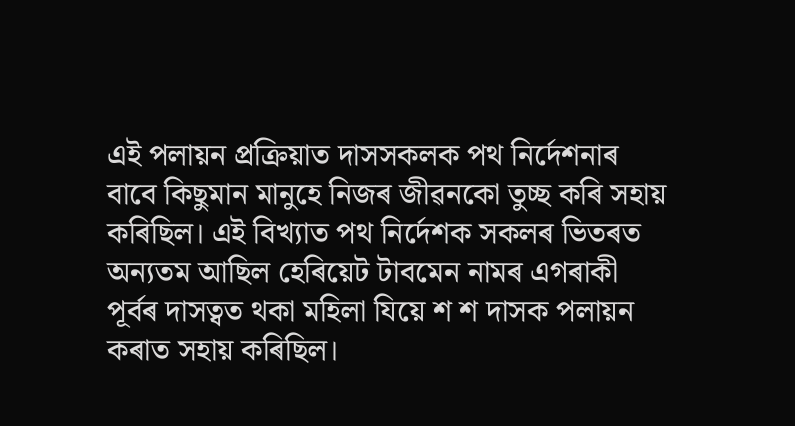এই পলায়ন প্ৰক্ৰিয়াত দাসসকলক পথ নিৰ্দেশনাৰ বাবে কিছুমান মানুহে নিজৰ জীৱনকো তুচ্ছ কৰি সহায় কৰিছিল। এই বিখ্যাত পথ নিৰ্দেশক সকলৰ ভিতৰত অন্যতম আছিল হেৰিয়েট টাবমেন নামৰ এগৰাকী পূৰ্বৰ দাসত্বত থকা মহিলা যিয়ে শ শ দাসক পলায়ন কৰাত সহায় কৰিছিল।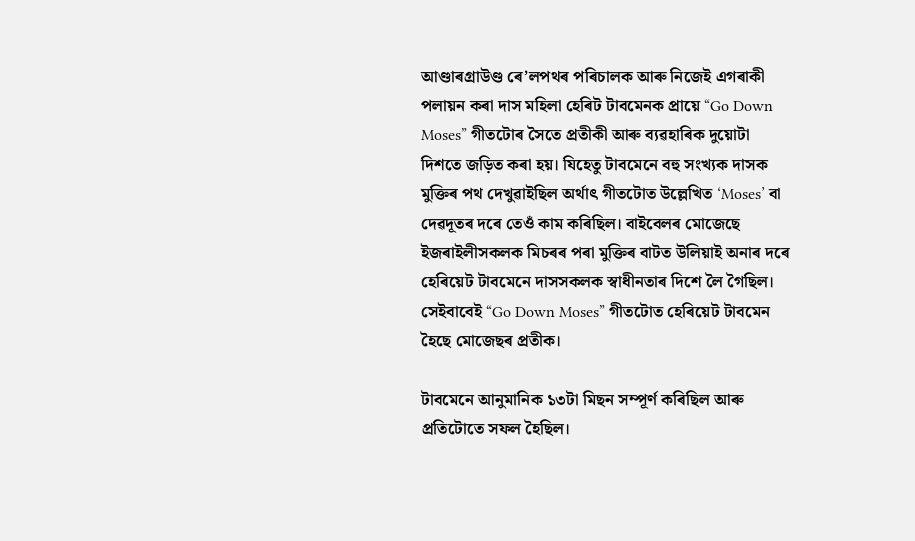আণ্ডাৰগ্ৰাউণ্ড ৰে’লপথৰ পৰিচালক আৰু নিজেই এগৰাকী পলায়ন কৰা দাস মহিলা হেৰিট টাবমেনক প্ৰায়ে “Go Down Moses” গীতটোৰ সৈতে প্ৰতীকী আৰু ব্যৱহাৰিক দুয়োটা দিশতে জড়িত কৰা হয়। যিহেতু টাবমেনে বহু সংখ্যক দাসক মুক্তিৰ পথ দেখুৱাইছিল অৰ্থাৎ গীতটোত উল্লেখিত ‘Moses’ বা দেৱদূতৰ দৰে তেওঁ কাম কৰিছিল। বাইবেলৰ মোজেছে ইজৰাইলীসকলক মিচৰৰ পৰা মুক্তিৰ বাটত উলিয়াই অনাৰ দৰে হেৰিয়েট টাবমেনে দাসসকলক স্বাধীনতাৰ দিশে লৈ গৈছিল। সেইবাবেই “Go Down Moses” গীতটোত হেৰিয়েট টাবমেন হৈছে মোজেছৰ প্ৰতীক।

টাবমেনে আনুমানিক ১৩টা মিছন সম্পূৰ্ণ কৰিছিল আৰু প্ৰতিটোতে সফল হৈছিল।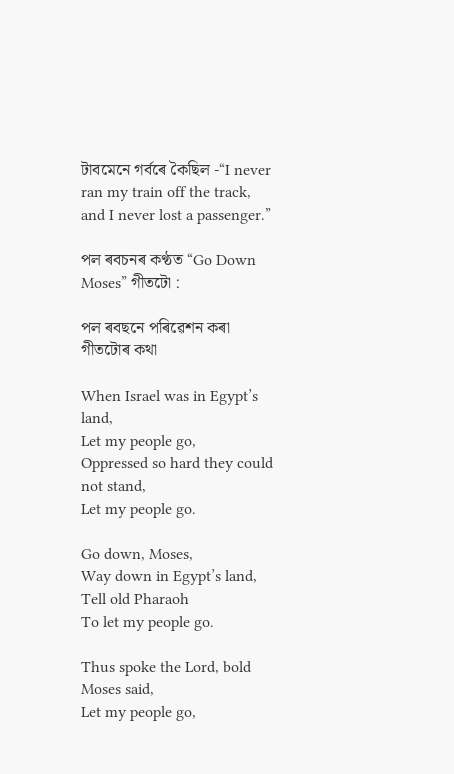টাবমেনে গর্বৰে কৈছিল -“I never ran my train off the track, and I never lost a passenger.”

পল ৰবচনৰ কণ্ঠত “Go Down Moses” গীতটো :

পল ৰবছনে পৰিৱেশন কৰা গীতটোৰ কথা

When Israel was in Egypt’s land,
Let my people go,
Oppressed so hard they could not stand,
Let my people go.

Go down, Moses,
Way down in Egypt’s land,
Tell old Pharaoh
To let my people go.

Thus spoke the Lord, bold Moses said,
Let my people go,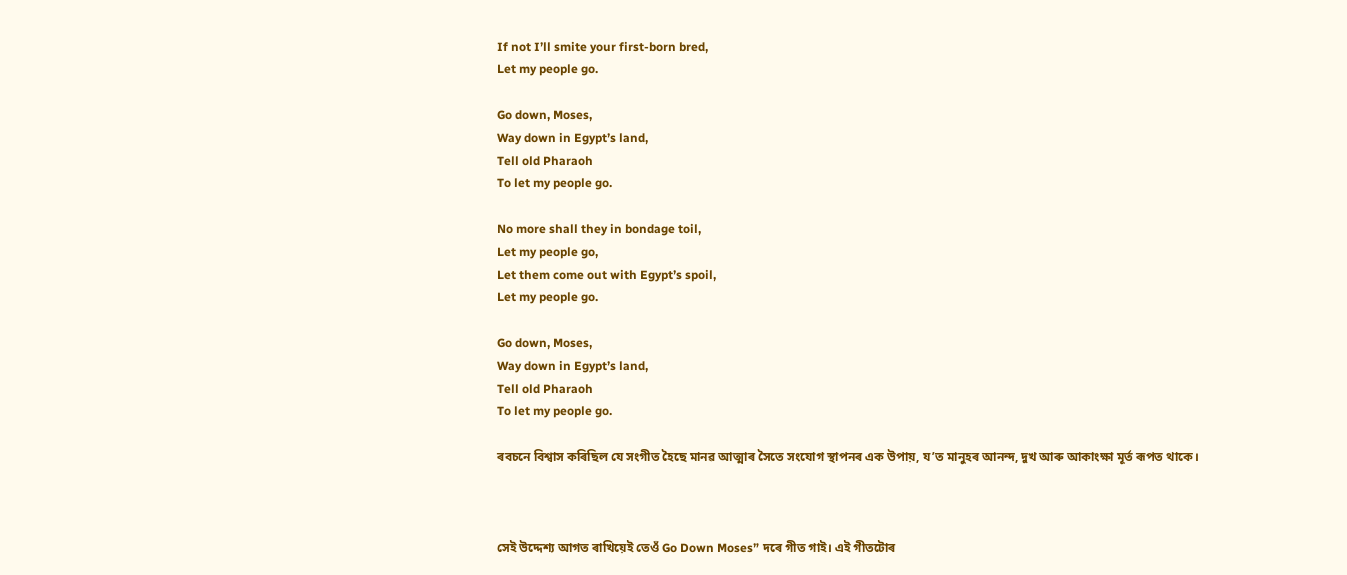If not I’ll smite your first-born bred,
Let my people go.

Go down, Moses,
Way down in Egypt’s land,
Tell old Pharaoh
To let my people go.

No more shall they in bondage toil,
Let my people go,
Let them come out with Egypt’s spoil,
Let my people go.

Go down, Moses,
Way down in Egypt’s land,
Tell old Pharaoh
To let my people go.

ৰবচনে বিশ্বাস কৰিছিল যে সংগীত হৈছে মানৱ আত্মাৰ সৈতে সংযোগ স্থাপনৰ এক উপায়, য’ত মানুহৰ আনন্দ, দুখ আৰু আকাংক্ষা মূৰ্ত ৰূপত থাকে।



সেই উদ্দেশ্য আগত ৰাখিয়েই তেওঁ Go Down Moses” দৰে গীত গাই। এই গীতটোৰ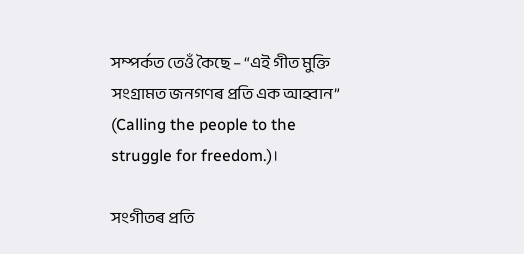সম্পৰ্কত তেওঁ কৈছে – “এই গীত মুক্তি সংগ্ৰামত জনগণৰ প্ৰতি এক আহ্বান” (Calling the people to the struggle for freedom.)।

সংগীতৰ প্ৰতি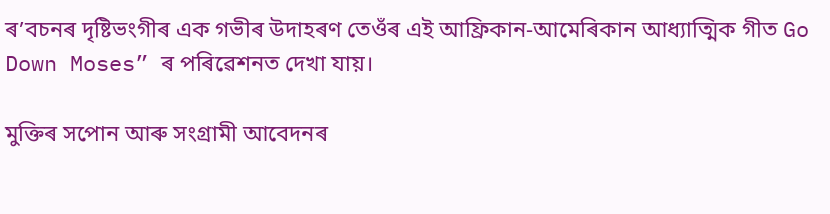ৰ’বচনৰ দৃষ্টিভংগীৰ এক গভীৰ উদাহৰণ তেওঁৰ এই আফ্ৰিকান-আমেৰিকান আধ্যাত্মিক গীত Go Down Moses” ৰ পৰিৱেশনত দেখা যায়।

মুক্তিৰ সপোন আৰু সংগ্ৰামী আবেদনৰ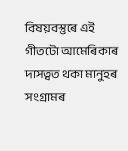বিষয়বস্তুৰে এই গীতটো আমেৰিকাৰ দাসত্বত থকা মানুহৰ সংগ্ৰামৰ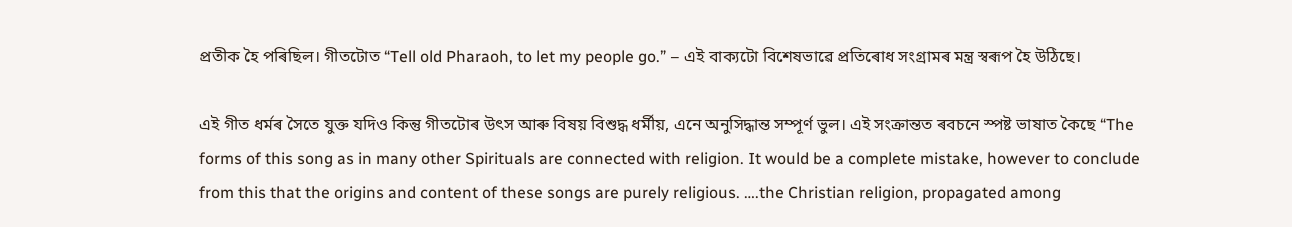প্ৰতীক হৈ পৰিছিল। গীতটোত “Tell old Pharaoh, to let my people go.” – এই বাক্যটো বিশেষভাৱে প্ৰতিৰোধ সংগ্ৰামৰ মন্ত্ৰ স্বৰূপ হৈ উঠিছে।

এই গীত ধৰ্মৰ সৈতে যুক্ত যদিও কিন্তু গীতটোৰ উৎস আৰু বিষয় বিশুদ্ধ ধৰ্মীয়, এনে অনুসিদ্ধান্ত সম্পূৰ্ণ ভুল। এই সংক্ৰান্তত ৰবচনে স্পষ্ট ভাষাত কৈছে “The forms of this song as in many other Spirituals are connected with religion. It would be a complete mistake, however to conclude from this that the origins and content of these songs are purely religious. ….the Christian religion, propagated among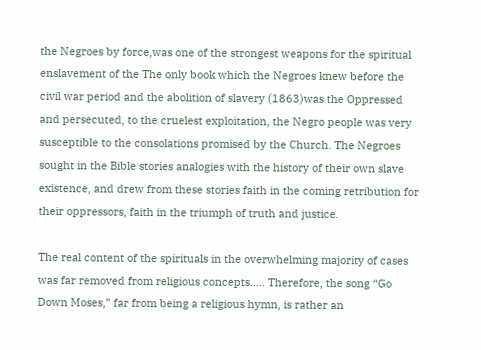the Negroes by force,was one of the strongest weapons for the spiritual enslavement of the The only book which the Negroes knew before the civil war period and the abolition of slavery (1863)was the Oppressed and persecuted, to the cruelest exploitation, the Negro people was very susceptible to the consolations promised by the Church. The Negroes sought in the Bible stories analogies with the history of their own slave existence, and drew from these stories faith in the coming retribution for their oppressors, faith in the triumph of truth and justice.

The real content of the spirituals in the overwhelming majority of cases was far removed from religious concepts….. Therefore, the song “Go Down Moses,” far from being a religious hymn, is rather an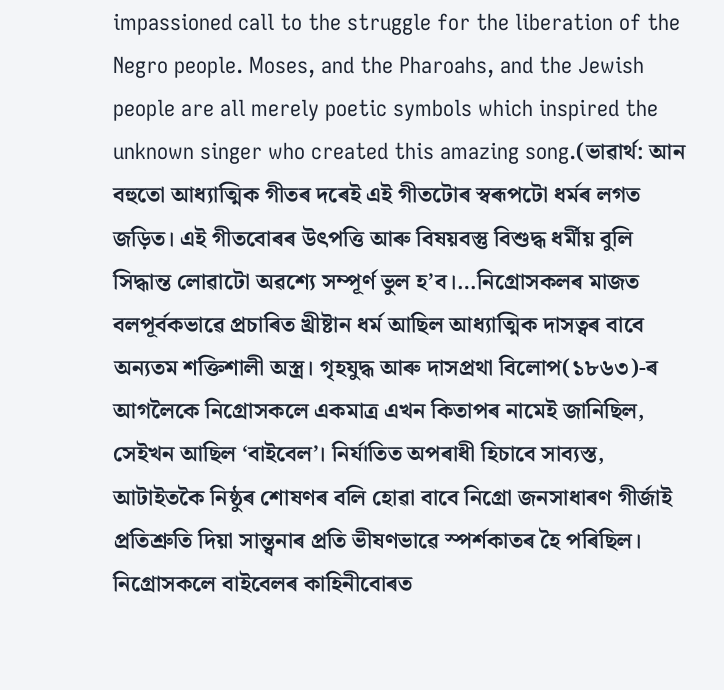impassioned call to the struggle for the liberation of the Negro people. Moses, and the Pharoahs, and the Jewish people are all merely poetic symbols which inspired the unknown singer who created this amazing song.(ভাৱাৰ্থ: আন বহুতো আধ্যাত্মিক গীতৰ দৰেই এই গীতটোৰ স্বৰূপটো ধৰ্মৰ লগত জড়িত। এই গীতবোৰৰ উৎপত্তি আৰু বিষয়বস্তু বিশুদ্ধ ধৰ্মীয় বুলি সিদ্ধান্ত লোৱাটো অৱশ্যে সম্পূৰ্ণ ভুল হ’ব।…নিগ্ৰোসকলৰ মাজত বলপূৰ্বকভাৱে প্ৰচাৰিত খ্ৰীষ্টান ধৰ্ম আছিল আধ্যাত্মিক দাসত্বৰ বাবে অন্যতম শক্তিশালী অস্ত্ৰ। গৃহযুদ্ধ আৰু দাসপ্ৰথা বিলোপ(১৮৬৩)-ৰ আগলৈকে নিগ্ৰোসকলে একমাত্ৰ এখন কিতাপৰ নামেই জানিছিল, সেইখন আছিল ‘বাইবেল’। নিৰ্যাতিত অপৰাধী হিচাবে সাব্যস্ত, আটাইতকৈ নিষ্ঠুৰ শোষণৰ বলি হোৱা বাবে নিগ্ৰো জনসাধাৰণ গীৰ্জাই প্ৰতিশ্ৰুতি দিয়া সান্ত্বনাৰ প্ৰতি ভীষণভাৱে স্পৰ্শকাতৰ হৈ পৰিছিল। নিগ্ৰোসকলে বাইবেলৰ কাহিনীবোৰত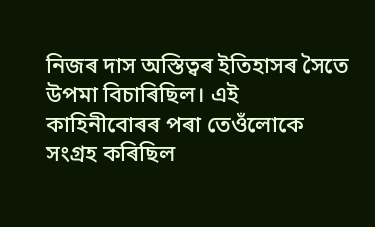নিজৰ দাস অস্তিত্বৰ ইতিহাসৰ সৈতে উপমা বিচাৰিছিল। এই কাহিনীবোৰৰ পৰা তেওঁলোকে সংগ্ৰহ কৰিছিল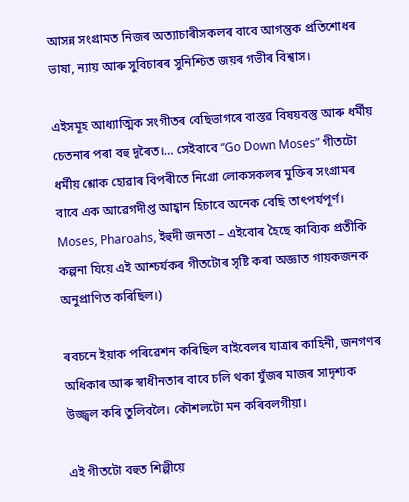আসন্ন সংগ্ৰামত নিজৰ অত্যাচাৰীসকলৰ বাবে আগন্তুক প্ৰতিশোধৰ ভাষা, ন্যায় আৰু সুবিচাৰৰ সুনিশ্চিত জয়ৰ গভীৰ বিশ্বাস।

এইসমূহ আধ্যাত্মিক সংগীতৰ বেছিভাগৰে বাস্তৱ বিষয়বস্তু আৰু ধৰ্মীয় চেতনাৰ পৰা বহু দূৰৈত।… সেইবাবে “Go Down Moses” গীতটো ধৰ্মীয় শ্লোক হোৱাৰ বিপৰীতে নিগ্ৰো লোকসকলৰ মুক্তিৰ সংগ্ৰামৰ বাবে এক আৱেগদীপ্ত আহ্বান হিচাবে অনেক বেছি তাৎপৰ্যপূৰ্ণ। Moses, Pharoahs, ইহুদী জনতা – এইবোৰ হৈছে কাব্যিক প্ৰতীকি কল্পনা যিয়ে এই আশ্চৰ্যকৰ গীতটোৰ সৃষ্টি কৰা অজ্ঞাত গায়কজনক অনুপ্ৰাণিত কৰিছিল।)

ৰবচনে ইয়াক পৰিৱেশন কৰিছিল বাইবেলৰ যাত্ৰাৰ কাহিনী, জনগণৰ অধিকাৰ আৰু স্বাধীনতাৰ বাবে চলি থকা যুঁজৰ মাজৰ সাদৃশ্যক উজ্জ্বল কৰি তুলিবলৈ। কৌশলটো মন কৰিবলগীয়া।

এই গীতটো বহুত শিল্পীয়ে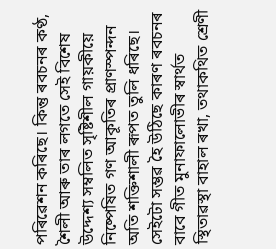পৰিৱেশন কৰিছে। কিন্তু ৰবচনৰ কণ্ঠ, শৈলী আৰু তাৰ লগতে সেই বিশেষ উদ্দেশ্য সম্বলিত সৃষ্টিশীল গায়কীয়ে নিষ্পেষিত গণ আকূতিৰ প্ৰাণস্পন্দন অতি শক্তিশালী ৰূপত তুলি ধৰিছে। সেইটো সম্ভৱ হৈ উঠিছে কাৰণ ৰবচনৰ বাবে গীত মুনাফালোভীৰ স্বাৰ্থত স্থিতাৱস্থা বাহাল ৰখা, তথাকথিত শ্ৰেণী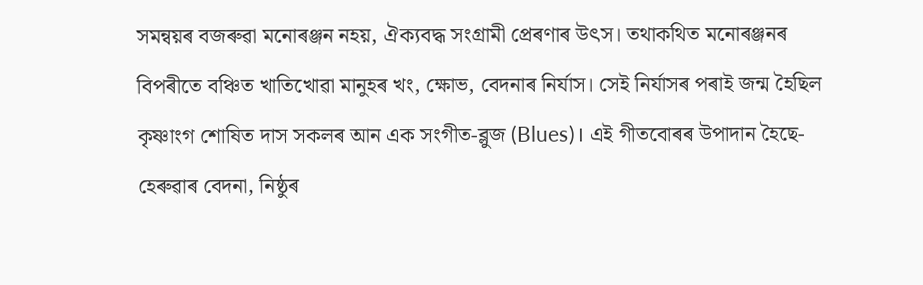সমন্বয়ৰ বজৰুৱা মনোৰঞ্জন নহয়, ঐক্যবদ্ধ সংগ্ৰামী প্ৰেৰণাৰ উৎস। তথাকথিত মনোৰঞ্জনৰ বিপৰীতে বঞ্চিত খাতিখোৱা মানুহৰ খং, ক্ষোভ, বেদনাৰ নিৰ্যাস। সেই নিৰ্যাসৰ পৰাই জন্ম হৈছিল কৃষ্ণাংগ শোষিত দাস সকলৰ আন এক সংগীত-ব্লুজ (Blues)। এই গীতবোৰৰ উপাদান হৈছে- হেৰুৱাৰ বেদনা, নিষ্ঠুৰ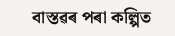বাস্তৱৰ পৰা কল্পিত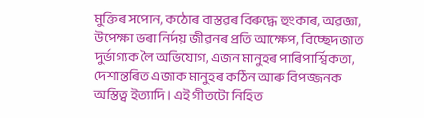মুক্তিৰ সপোন, কঠোৰ বাস্তৱৰ বিৰুদ্ধে হুংকাৰ, অৱজ্ঞা, উপেক্ষা ভৰা নিৰ্দয় জীৱনৰ প্ৰতি আক্ষেপ, বিচ্ছেদজাত দুৰ্ভাগ্যক লৈ অভিযোগ, এজন মানুহৰ পাৰিপাৰ্শ্বিকতা, দেশান্তৰিত এজাক মানুহৰ কঠিন আৰু বিপজ্জনক অস্তিত্ব ইত্যাদি। এই গীতটো নিহিত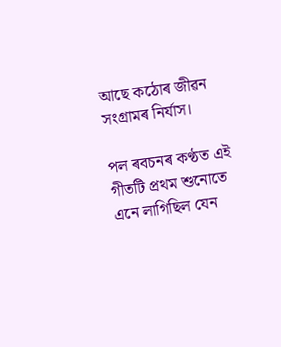আছে কঠোৰ জীৱন সংগ্ৰামৰ নিৰ্যাস।

পল ৰবচনৰ কণ্ঠত এই গীতটি প্ৰথম শুনোতে এনে লাগিছিল যেন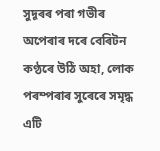সুদূৰৰ পৰা গভীৰ অপেৰাৰ দৰে বেৰিটন কণ্ঠৰে উঠি অহা, লোক পৰম্পৰাৰ সুৰেৰে সমৃদ্ধ এটি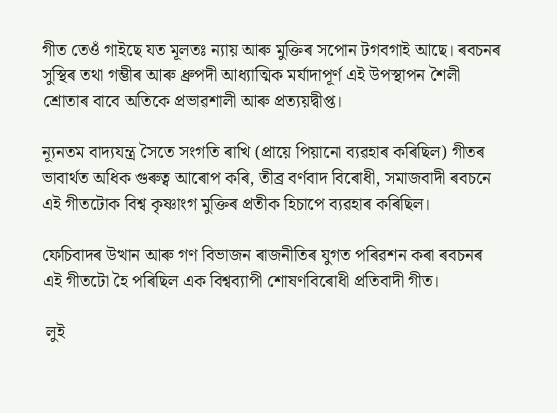গীত তেওঁ গাইছে যত মূলতঃ ন্যায় আৰু মুক্তিৰ সপোন টগবগাই আছে। ৰবচনৰ সুস্থিৰ তথা গম্ভীৰ আৰু ধ্ৰুপদী আধ্যাত্মিক মৰ্যাদাপূৰ্ণ এই উপস্থাপন শৈলী শ্ৰোতাৰ বাবে অতিকে প্ৰভাৱশালী আৰু প্ৰত্যয়দ্বীপ্ত।

ন্যূনতম বাদ্যযন্ত্ৰ সৈতে সংগতি ৰাখি (প্ৰায়ে পিয়ানো ব্যৱহাৰ কৰিছিল) গীতৰ ভাবাৰ্থত অধিক গুৰুত্ব আৰোপ কৰি, তীব্ৰ বৰ্ণবাদ বিৰোধী, সমাজবাদী ৰবচনে এই গীতটোক বিশ্ব কৃষ্ণাংগ মুক্তিৰ প্ৰতীক হিচাপে ব্যৱহাৰ কৰিছিল।

ফেচিবাদৰ উত্থান আৰু গণ বিভাজন ৰাজনীতিৰ যুগত পৰিৱশন কৰা ৰবচনৰ এই গীতটো হৈ পৰিছিল এক বিশ্বব্যাপী শোষণবিৰোধী প্ৰতিবাদী গীত।

 লুই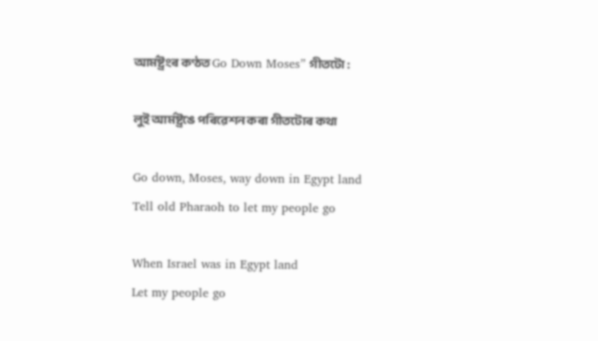আৰ্মষ্ট্ৰংৰ কণ্ঠত Go Down Moses” গীতটো :

লুই আৰ্মষ্ট্ৰঙে পৰিৱেশন কৰা গীতটোৰ কথা

Go down, Moses, way down in Egypt land
Tell old Pharaoh to let my people go

When Israel was in Egypt land
Let my people go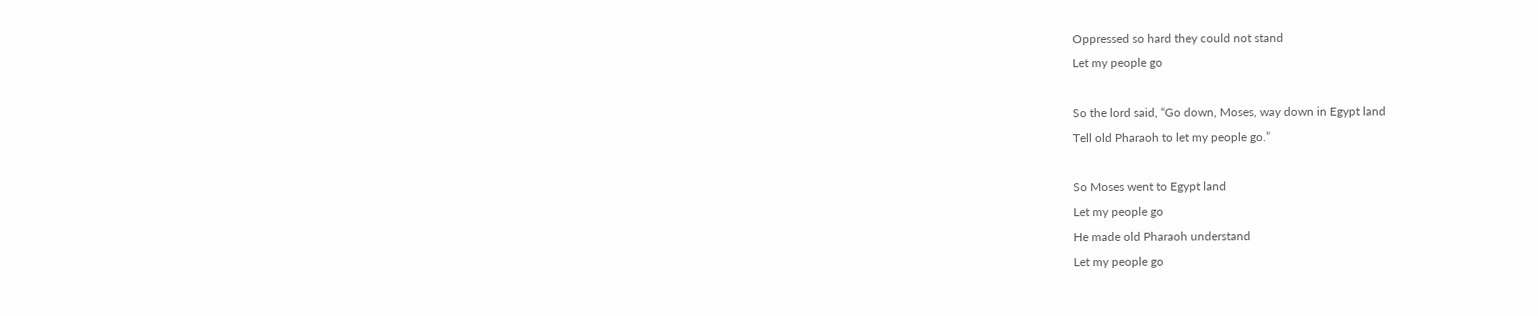Oppressed so hard they could not stand
Let my people go

So the lord said, “Go down, Moses, way down in Egypt land
Tell old Pharaoh to let my people go.”

So Moses went to Egypt land
Let my people go
He made old Pharaoh understand
Let my people go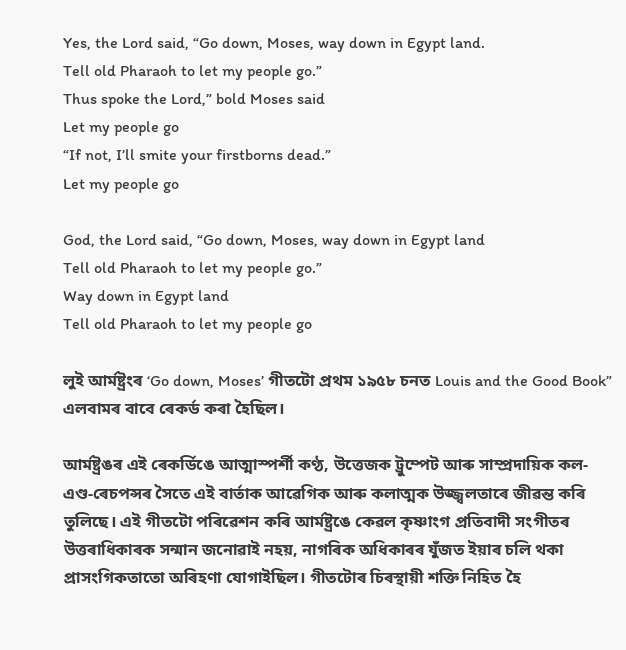Yes, the Lord said, “Go down, Moses, way down in Egypt land.
Tell old Pharaoh to let my people go.”
Thus spoke the Lord,” bold Moses said
Let my people go
“If not, I’ll smite your firstborns dead.”
Let my people go

God, the Lord said, “Go down, Moses, way down in Egypt land
Tell old Pharaoh to let my people go.”
Way down in Egypt land
Tell old Pharaoh to let my people go

লুই আৰ্মষ্ট্ৰংৰ ‘Go down, Moses’ গীতটো প্ৰথম ১৯৫৮ চনত Louis and the Good Book” এলবামৰ বাবে ৰেকৰ্ড কৰা হৈছিল।

আৰ্মষ্ট্ৰঙৰ এই ৰেকৰ্ডিঙে আত্মাস্পৰ্শী কণ্ঠ, উত্তেজক ট্ৰুম্পেট আৰু সাম্প্ৰদায়িক কল-এণ্ড-ৰেচপন্সৰ সৈতে এই বাৰ্তাক আৱেগিক আৰু কলাত্মক উজ্জ্বলতাৰে জীৱন্ত কৰি তুলিছে। এই গীতটো পৰিৱেশন কৰি আৰ্মষ্ট্ৰঙে কেৱল কৃষ্ণাংগ প্ৰতিবাদী সংগীতৰ উত্তৰাধিকাৰক সন্মান জনোৱাই নহয়, নাগৰিক অধিকাৰৰ যুঁজত ইয়াৰ চলি থকা প্ৰাসংগিকতাতো অৰিহণা যোগাইছিল। গীতটোৰ চিৰস্থায়ী শক্তি নিহিত হৈ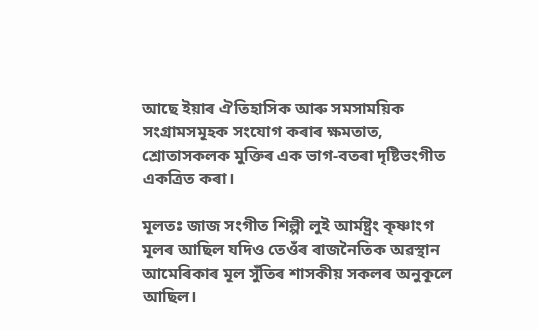আছে ইয়াৰ ঐতিহাসিক আৰু সমসাময়িক সংগ্ৰামসমূহক সংযোগ কৰাৰ ক্ষমতাত, শ্ৰোতাসকলক মুক্তিৰ এক ভাগ-বতৰা দৃষ্টিভংগীত একত্ৰিত কৰা।

মূলতঃ জাজ সংগীত শিল্পী লুই আৰ্মষ্ট্ৰং কৃষ্ণাংগ মূলৰ আছিল যদিও তেওঁৰ ৰাজনৈতিক অৱস্থান আমেৰিকাৰ মূল সুঁতিৰ শাসকীয় সকলৰ অনুকূলে আছিল।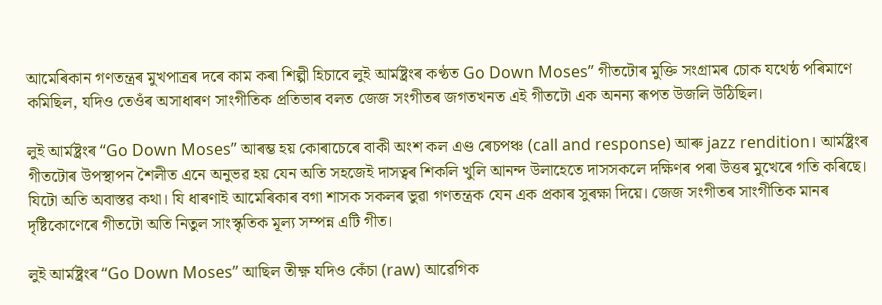আমেৰিকান গণতন্ত্ৰৰ মুখপাত্ৰৰ দৰে কাম কৰা শিল্পী হিচাবে লুই আৰ্মষ্ট্ৰংৰ কণ্ঠত Go Down Moses” গীতটোৰ মুক্তি সংগ্ৰামৰ চোক যথেষ্ঠ পৰিমাণে কমিছিল, যদিও তেওঁৰ অসাধাৰণ সাংগীতিক প্ৰতিভাৰ বলত জেজ সংগীতৰ জগতখনত এই গীতটো এক অনন্য ৰূপত উজলি উঠিছিল।

লুই আৰ্মষ্ট্ৰংৰ “Go Down Moses” আৰম্ভ হয় কোৰাচেৰে বাকী অংশ কল এণ্ড ৰেচপঞ্চ (call and response) আৰু jazz rendition। আৰ্মষ্ট্ৰংৰ গীতটোৰ উপস্থাপন শৈলীত এনে অনুভৱ হয় যেন অতি সহজেই দাসত্বৰ শিকলি খুলি আনন্দ উলাহেতে দাসসকলে দক্ষিণৰ পৰা উত্তৰ মুখেৰে গতি কৰিছে। যিটো অতি অবাস্তৱ কথা। যি ধাৰণাই আমেৰিকাৰ বগা শাসক সকলৰ ভুৱা গণতন্ত্ৰক যেন এক প্ৰকাৰ সুৰক্ষা দিয়ে। জেজ সংগীতৰ সাংগীতিক মানৰ দৃষ্টিকোণেৰে গীতটো অতি নিতুল সাংস্কৃতিক মূল্য সম্পন্ন এটি গীত।

লুই আৰ্মষ্ট্ৰংৰ “Go Down Moses” আছিল তীক্ষ্ণ যদিও কেঁচা (raw) আৱেগিক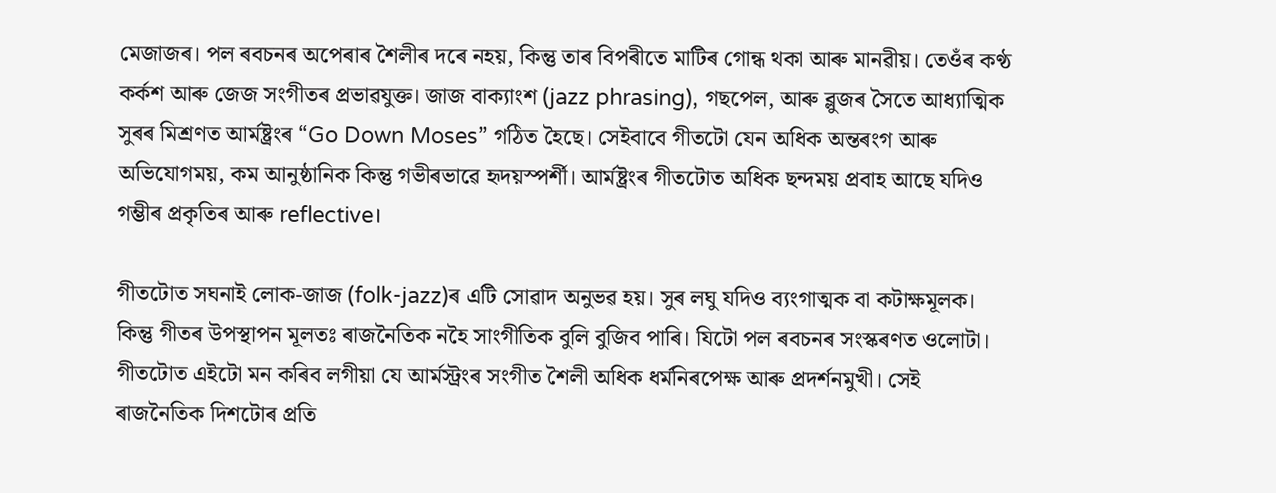মেজাজৰ। পল ৰবচনৰ অপেৰাৰ শৈলীৰ দৰে নহয়, কিন্তু তাৰ বিপৰীতে মাটিৰ গোন্ধ থকা আৰু মানৱীয়। তেওঁৰ কণ্ঠ কৰ্কশ আৰু জেজ সংগীতৰ প্ৰভাৱযুক্ত। জাজ বাক্যাংশ (jazz phrasing), গছপেল, আৰু ব্লুজৰ সৈতে আধ্যাত্মিক সুৰৰ মিশ্ৰণত আৰ্মষ্ট্ৰংৰ “Go Down Moses” গঠিত হৈছে। সেইবাবে গীতটো যেন অধিক অন্তৰংগ আৰু অভিযোগময়, কম আনুষ্ঠানিক কিন্তু গভীৰভাৱে হৃদয়স্পৰ্শী। আৰ্মষ্ট্ৰংৰ গীতটোত অধিক ছন্দময় প্ৰবাহ আছে যদিও গম্ভীৰ প্ৰকৃতিৰ আৰু reflective।

গীতটোত সঘনাই লোক-জাজ (folk-jazz)ৰ এটি সোৱাদ অনুভৱ হয়। সুৰ লঘু যদিও ব্যংগাত্মক বা কটাক্ষমূলক। কিন্তু গীতৰ উপস্থাপন মূলতঃ ৰাজনৈতিক নহৈ সাংগীতিক বুলি বুজিব পাৰি। যিটো পল ৰবচনৰ সংস্কৰণত ওলোটা। গীতটোত এইটো মন কৰিব লগীয়া যে আৰ্মস্ট্ৰংৰ সংগীত শৈলী অধিক ধৰ্মনিৰপেক্ষ আৰু প্ৰদৰ্শনমুখী। সেই ৰাজনৈতিক দিশটোৰ প্ৰতি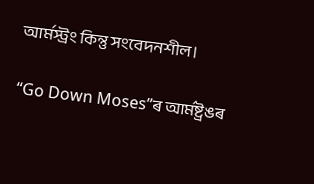আৰ্মস্ট্ৰং কিন্তু সংবেদনশীল।

“Go Down Moses”ৰ আৰ্মষ্ট্ৰঙৰ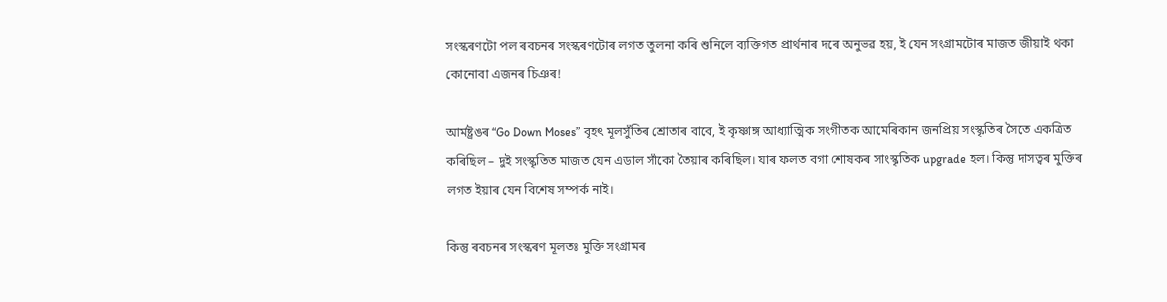সংস্কৰণটো পল ৰবচনৰ সংস্কৰণটোৰ লগত তুলনা কৰি শুনিলে ব্যক্তিগত প্ৰাৰ্থনাৰ দৰে অনুভৱ হয়, ই যেন সংগ্ৰামটোৰ মাজত জীয়াই থকা কোনোবা এজনৰ চিঞৰ!

আৰ্মষ্ট্ৰঙৰ “Go Down Moses” বৃহৎ মূলসুঁতিৰ শ্ৰোতাৰ বাবে, ই কৃষ্ণাঙ্গ আধ্যাত্মিক সংগীতক আমেৰিকান জনপ্ৰিয় সংস্কৃতিৰ সৈতে একত্ৰিত কৰিছিল – দুই সংস্কৃতিত মাজত যেন এডাল সাঁকো তৈয়াৰ কৰিছিল। যাৰ ফলত বগা শোষকৰ সাংস্কৃতিক upgrade হল। কিন্তু দাসত্বৰ মুক্তিৰ লগত ইয়াৰ যেন বিশেষ সম্পৰ্ক নাই।

কিন্তু ৰবচনৰ সংস্কৰণ মূলতঃ মুক্তি সংগ্ৰামৰ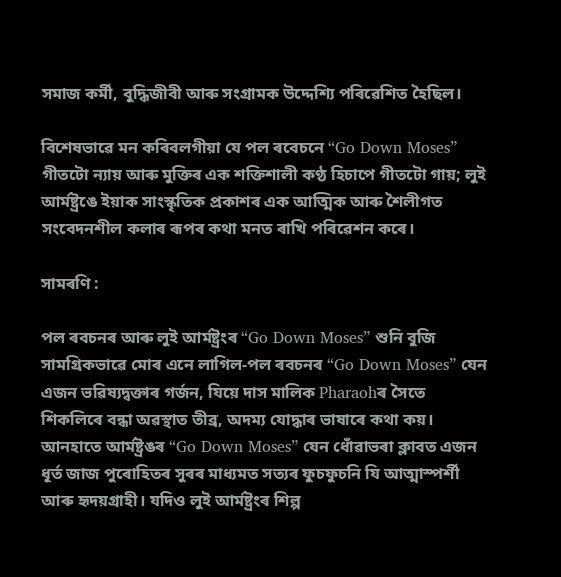সমাজ কৰ্মী, বুদ্ধিজীবী আৰু সংগ্ৰামক উদ্দেশ্যি পৰিৱেশিত হৈছিল।

বিশেষভাৱে মন কৰিবলগীয়া যে পল ৰবেচনে “Go Down Moses” গীতটো ন্যায় আৰু মুক্তিৰ এক শক্তিশালী কণ্ঠ হিচাপে গীতটো গায়; লুই আৰ্মষ্ট্ৰঙে ইয়াক সাংস্কৃতিক প্ৰকাশৰ এক আত্মিক আৰু শৈলীগত সংবেদনশীল কলাৰ ৰূপৰ কথা মনত ৰাখি পৰিৱেশন কৰে।

সামৰণি :

পল ৰবচনৰ আৰু লুই আৰ্মষ্ট্ৰংৰ “Go Down Moses” শুনি বুজি সামগ্ৰিকভাৱে মোৰ এনে লাগিল-পল ৰবচনৰ “Go Down Moses” যেন এজন ভৱিষ্যদ্বক্তাৰ গৰ্জন, যিয়ে দাস মালিক Pharaohৰ সৈতে শিকলিৰে বন্ধা অৱস্থাত তীব্ৰ, অদম্য যোদ্ধাৰ ভাষাৰে কথা কয়। আনহাতে আৰ্মষ্ট্ৰঙৰ “Go Down Moses” যেন ধোঁৱাভৰা ক্লাবত এজন ধূৰ্ত জাজ পুৰোহিতৰ সুৰৰ মাধ্যমত সত্যৰ ফুচফুচনি যি আত্মাস্পৰ্শী আৰু হৃদয়গ্ৰাহী। যদিও লুই আৰ্মষ্ট্ৰংৰ শিল্প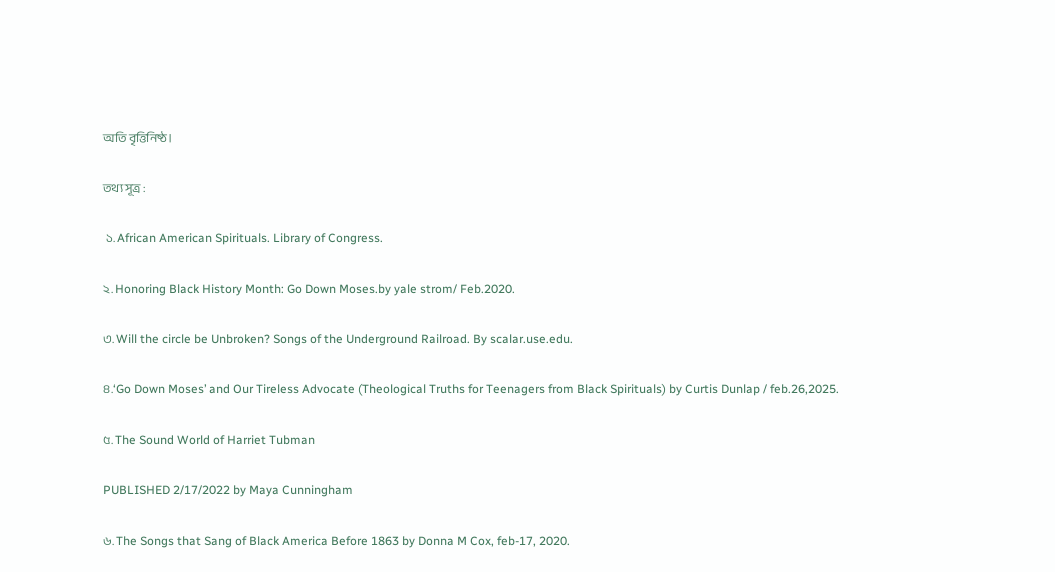অতি বৃত্তিনিষ্ঠ।

তথ্য সূত্ৰ :

 ১. African American Spirituals. Library of Congress.

২. Honoring Black History Month: Go Down Moses.by yale strom/ Feb.2020.

৩. Will the circle be Unbroken? Songs of the Underground Railroad. By scalar.use.edu.

৪.‘Go Down Moses’ and Our Tireless Advocate (Theological Truths for Teenagers from Black Spirituals) by Curtis Dunlap / feb.26,2025.

৫. The Sound World of Harriet Tubman

PUBLISHED 2/17/2022 by Maya Cunningham

৬. The Songs that Sang of Black America Before 1863 by Donna M Cox, feb-17, 2020.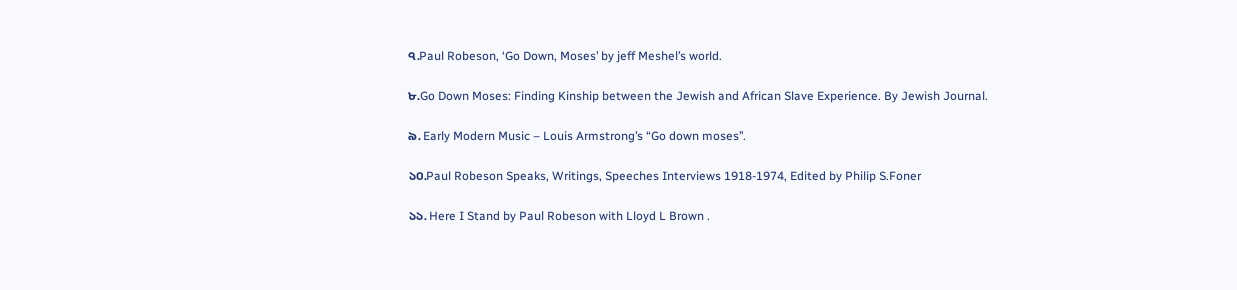৭.Paul Robeson, ‘Go Down, Moses’ by jeff Meshel’s world.

৮.Go Down Moses: Finding Kinship between the Jewish and African Slave Experience. By Jewish Journal.

৯. Early Modern Music – Louis Armstrong’s “Go down moses’’.

১০.Paul Robeson Speaks, Writings, Speeches Interviews 1918-1974, Edited by Philip S.Foner

১১. Here I Stand by Paul Robeson with Lloyd L Brown .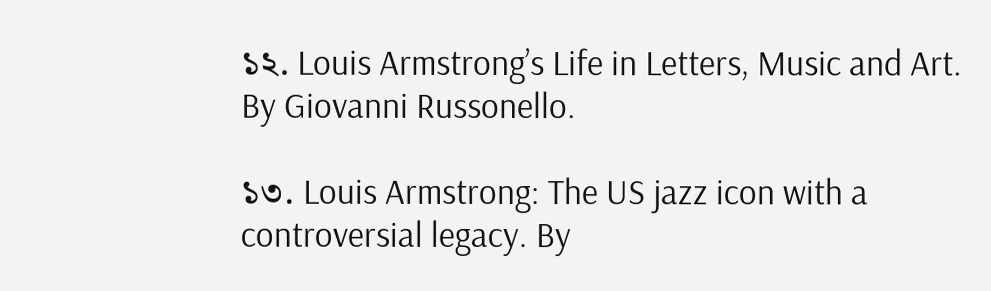১২. Louis Armstrong’s Life in Letters, Music and Art. By Giovanni Russonello.

১৩. Louis Armstrong: The US jazz icon with a controversial legacy. By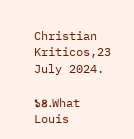Christian Kriticos,23 July 2024.

১৪.What Louis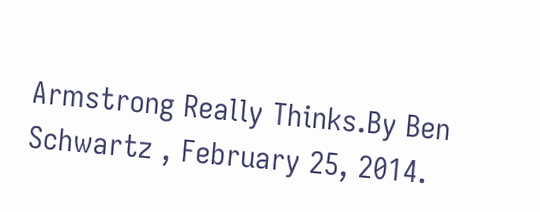Armstrong Really Thinks.By Ben Schwartz , February 25, 2014.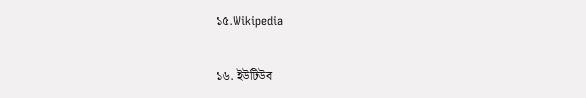১৫.Wikipedia

১৬. ইউটিউব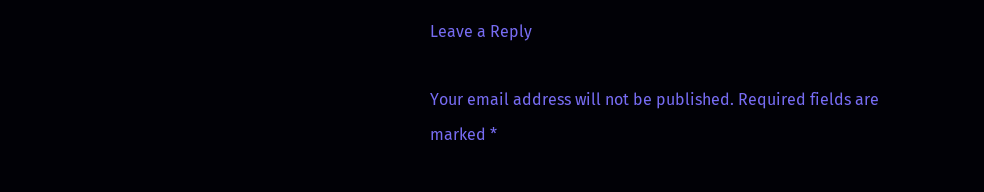Leave a Reply

Your email address will not be published. Required fields are marked *